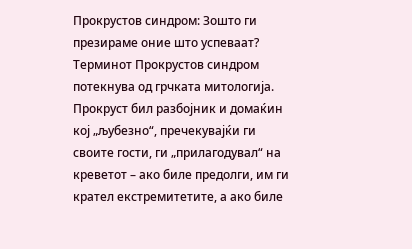Прокрустов синдром: Зошто ги презираме оние што успеваат?
Терминот Прокрустов синдром потекнува од грчката митологија. Прокруст бил разбојник и домаќин кој „љубезно“, пречекувајќи ги своите гости, ги „прилагодувал“ на креветот – ако биле предолги, им ги крател екстремитетите, а ако биле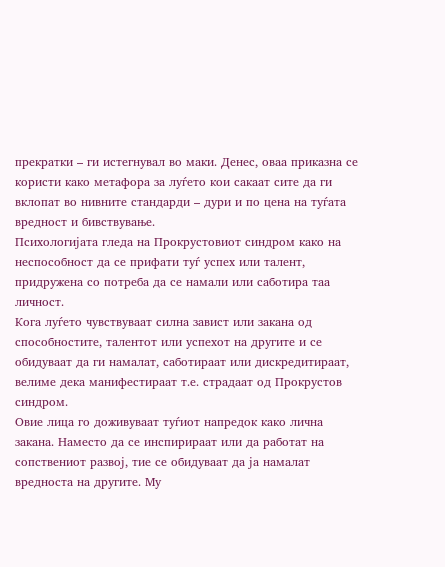прекратки – ги истегнувал во маки. Денес, оваа приказна се користи како метафора за луѓето кои сакаат сите да ги вклопат во нивните стандарди – дури и по цена на туѓата вредност и бивствување.
Психологијата гледа на Прокрустовиот синдром како на неспособност да се прифати туѓ успех или талент, придружена со потреба да се намали или саботира таа личност.
Кога луѓето чувствуваат силна завист или закана од способностите, талентот или успехот на другите и се обидуваат да ги намалат, саботираат или дискредитираат, велиме дека манифестираат т.е. страдаат од Прокрустов синдром.
Овие лица го доживуваат туѓиот напредок како лична закана. Наместо да се инспирираат или да работат на сопствениот развој, тие се обидуваат да ја намалат вредноста на другите. Му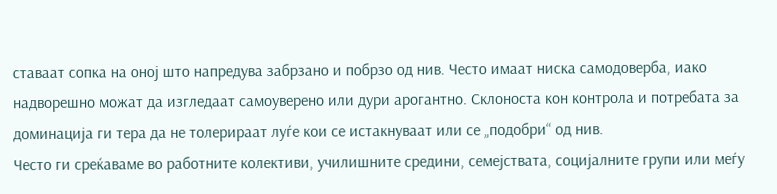ставаат сопка на оној што напредува забрзано и побрзо од нив. Често имаат ниска самодоверба, иако надворешно можат да изгледаат самоуверено или дури арогантно. Склоноста кон контрола и потребата за доминација ги тера да не толерираат луѓе кои се истакнуваат или се „подобри“ од нив.
Често ги среќаваме во работните колективи, училишните средини, семејствата, социјалните групи или меѓу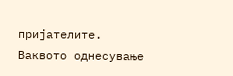пријателите.
Ваквото однесување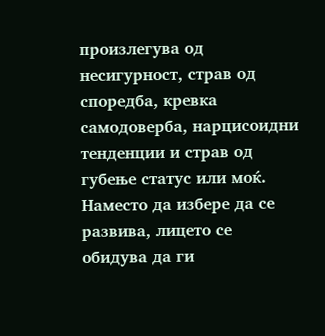произлегува од несигурност, страв од споредба, кревка самодоверба, нарцисоидни тенденции и страв од губење статус или моќ. Наместо да избере да се развива, лицето се обидува да ги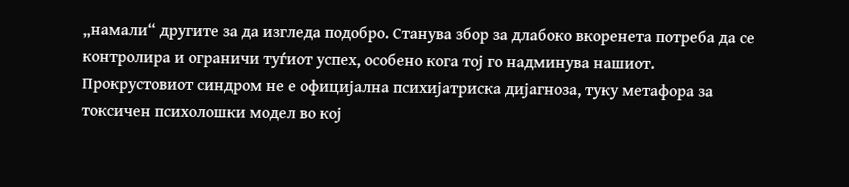„намали“ другите за да изгледа подобро. Станува збор за длабоко вкоренета потреба да се контролира и ограничи туѓиот успех, особено кога тој го надминува нашиот.
Прокрустовиот синдром не е официјална психијатриска дијагноза, туку метафора за токсичен психолошки модел во кој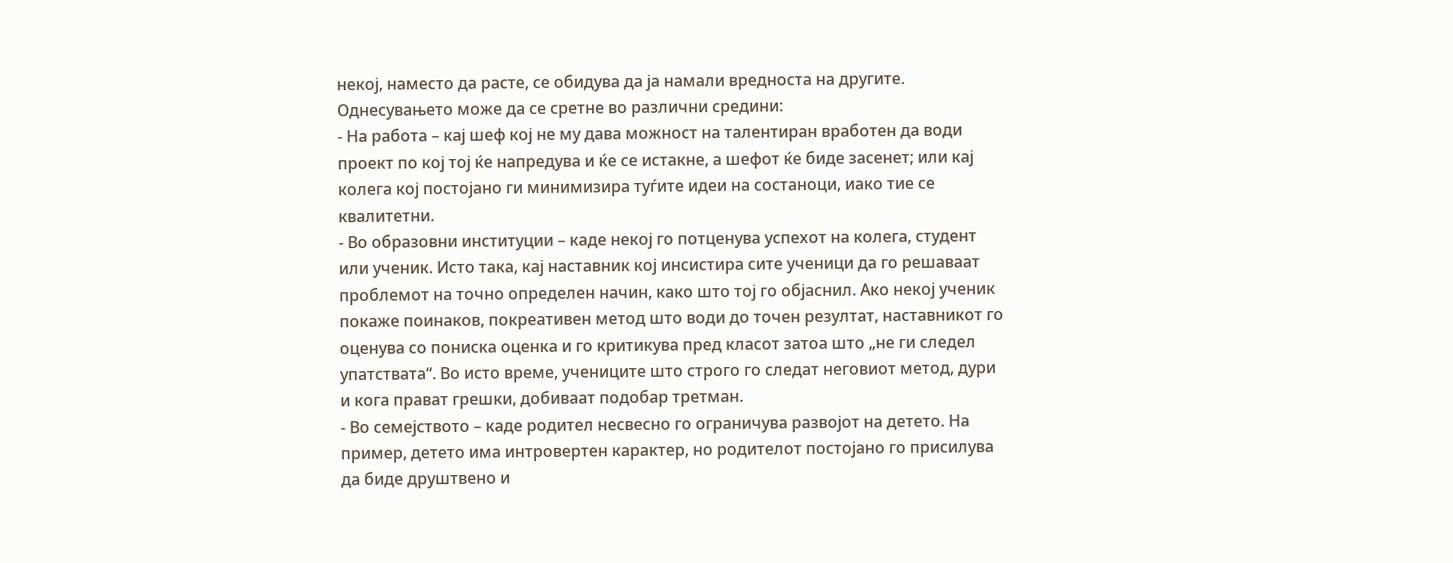некој, наместо да расте, се обидува да ја намали вредноста на другите.
Однесувањето може да се сретне во различни средини:
- На работа – кај шеф кој не му дава можност на талентиран вработен да води проект по кој тој ќе напредува и ќе се истакне, а шефот ќе биде засенет; или кај колега кој постојано ги минимизира туѓите идеи на состаноци, иако тие се квалитетни.
- Во образовни институции – каде некој го потценува успехот на колега, студент или ученик. Исто така, кај наставник кој инсистира сите ученици да го решаваат проблемот на точно определен начин, како што тој го објаснил. Ако некој ученик покаже поинаков, покреативен метод што води до точен резултат, наставникот го оценува со пониска оценка и го критикува пред класот затоа што „не ги следел упатствата“. Во исто време, учениците што строго го следат неговиот метод, дури и кога прават грешки, добиваат подобар третман.
- Во семејството – каде родител несвесно го ограничува развојот на детето. На пример, детето има интровертен карактер, но родителот постојано го присилува да биде друштвено и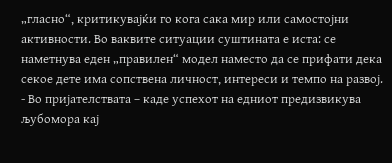„гласно“, критикувајќи го кога сака мир или самостојни активности. Во ваквите ситуации суштината е иста: се наметнува еден „правилен“ модел наместо да се прифати дека секое дете има сопствена личност, интереси и темпо на развој.
- Во пријателствата – каде успехот на едниот предизвикува љубомора кај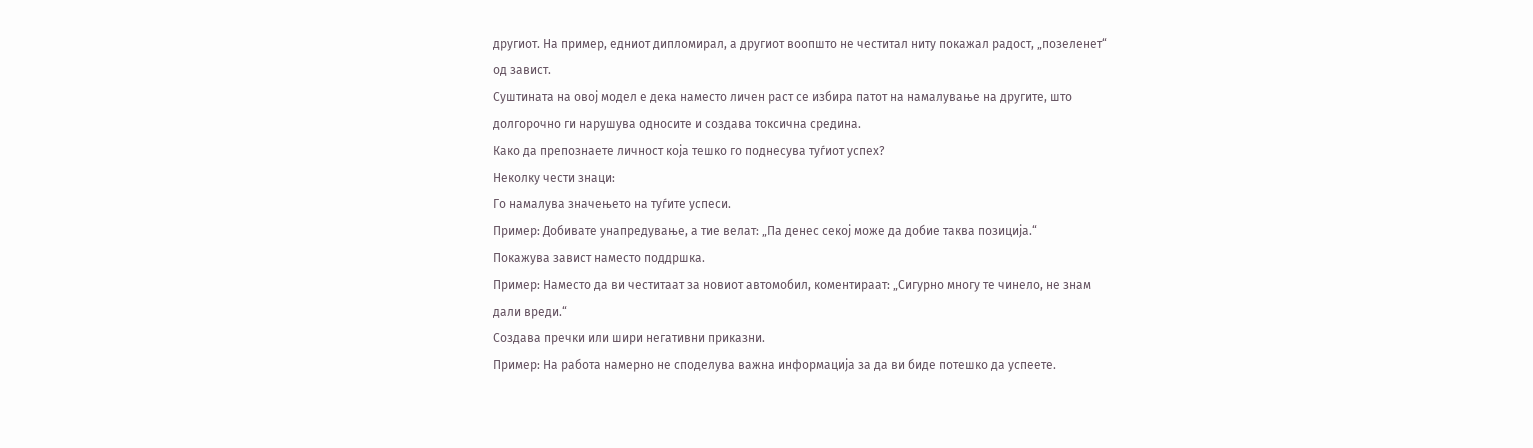другиот. На пример, едниот дипломирал, а другиот воопшто не честитал ниту покажал радост, „позеленет“ од завист.
Суштината на овој модел е дека наместо личен раст се избира патот на намалување на другите, што долгорочно ги нарушува односите и создава токсична средина.
Како да препознаете личност која тешко го поднесува туѓиот успех?
Неколку чести знаци:
Го намалува значењето на туѓите успеси.
Пример: Добивате унапредување, а тие велат: „Па денес секој може да добие таква позиција.“
Покажува завист наместо поддршка.
Пример: Наместо да ви честитаат за новиот автомобил, коментираат: „Сигурно многу те чинело, не знам дали вреди.“
Создава пречки или шири негативни приказни.
Пример: На работа намерно не споделува важна информација за да ви биде потешко да успеете.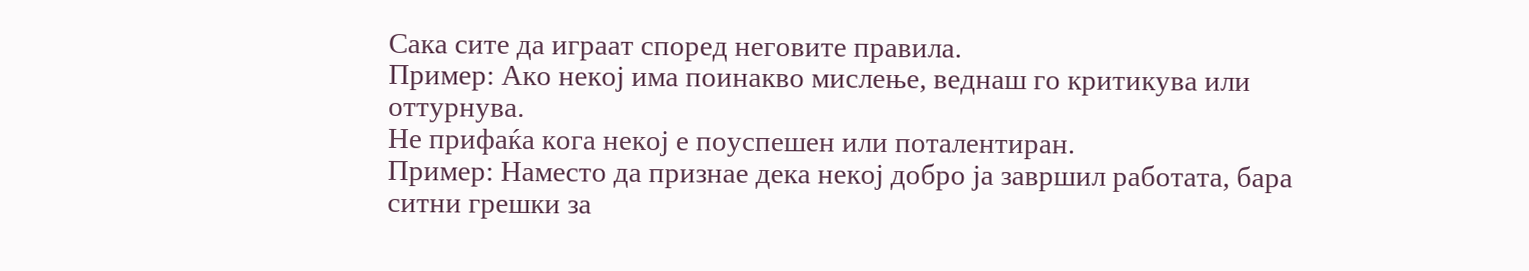Сака сите да играат според неговите правила.
Пример: Ако некој има поинакво мислење, веднаш го критикува или оттурнува.
Не прифаќа кога некој е поуспешен или поталентиран.
Пример: Наместо да признае дека некој добро ја завршил работата, бара ситни грешки за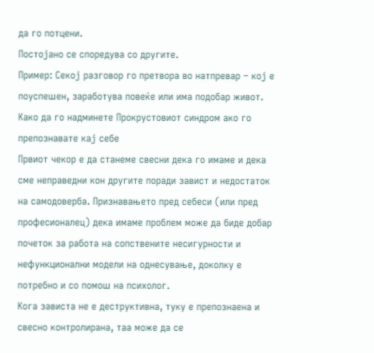да го потцени.
Постојано се споредува со другите.
Пример: Секој разговор го претвора во натпревар – кој е поуспешен, заработува повеќе или има подобар живот.
Како да го надминете Прокрустовиот синдром ако го препознавате кај себе
Првиот чекор е да станеме свесни дека го имаме и дека сме неправедни кон другите поради завист и недостаток на самодоверба. Признавањето пред себеси (или пред професионалец) дека имаме проблем може да биде добар почеток за работа на сопствените несигурности и нефункционални модели на однесување, доколку е потребно и со помош на психолог.
Кога зависта не е деструктивна, туку е препознаена и свесно контролирана, таа може да се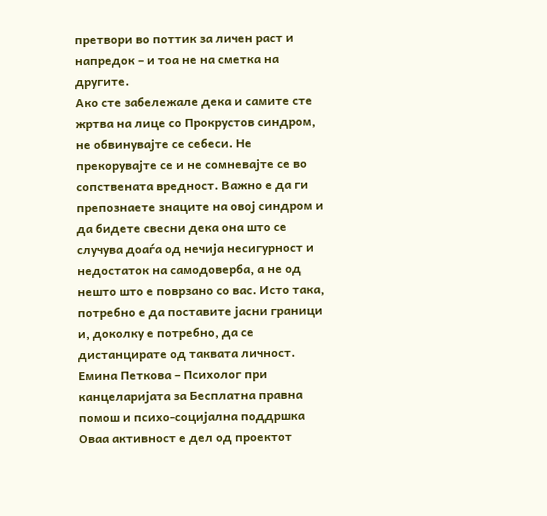претвори во поттик за личен раст и напредок – и тоа не на сметка на другите.
Ако сте забележале дека и самите сте жртва на лице со Прокрустов синдром, не обвинувајте се себеси. Не прекорувајте се и не сомневајте се во сопствената вредност. Важно е да ги препознаете знаците на овој синдром и да бидете свесни дека она што се случува доаѓа од нечија несигурност и недостаток на самодоверба, а не од нешто што е поврзано со вас. Исто така, потребно е да поставите јасни граници и, доколку е потребно, да се дистанцирате од таквата личност.
Емина Петкова – Психолог при канцеларијата за Бесплатна правна помош и психо-социјална поддршка
Оваа активност е дел од проектот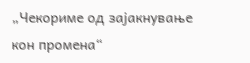„Чекориме од зајакнување кон промена“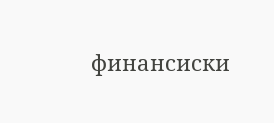финансиски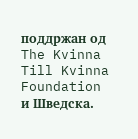поддржан од The Kvinna Till Kvinna Foundation и Шведска.